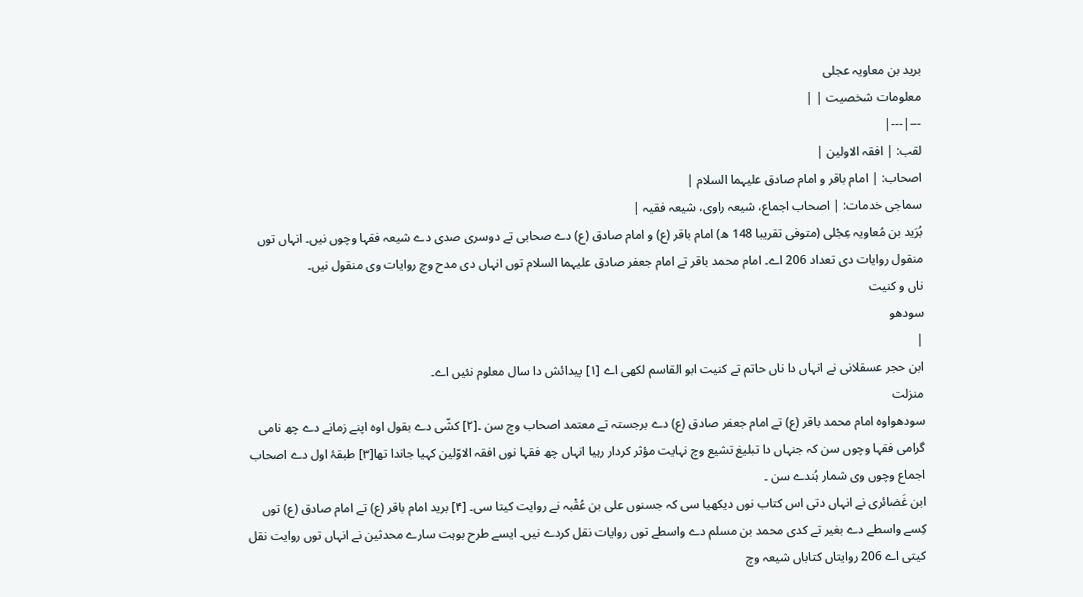برید بن معاویہ عجلی
معلومات شخصیت | |
---|---|
لقب: | افقہ الاولین |
اصحاب: | امام باقر و امام صادق علیہما السلام |
سماجی خدمات: | اصحاب اجماع، شیعہ راوی، شیعہ فقیہ |
بُرَید بن مُعاویہ عِجْلی (متوفی تقریبا 148 ھ) امام باقر (ع) و امام صادق (ع) دے صحابی تے دوسری صدی دے شیعہ فقہا وچوں نيں۔ انہاں توں منقول روایات دی تعداد 206 اے۔ امام محمد باقر تے امام جعفر صادق علیہما السلام توں انہاں دی مدح وچ روایات وی منقول نيں۔
ناں و کنیت
سودھو
|
ابن حجر عسقلانی نے انہاں دا ناں حاتم تے کنیت ابو القاسم لکھی اے [۱] پیدائش دا سال معلوم نئيں اے۔
منزلت
سودھواوہ امام محمد باقر (ع) تے امام جعفر صادق (ع) دے برجستہ تے معتمد اصحاب وچ سن ۔[۲] کشّی دے بقول اوہ اپنے زمانے دے چھ نامی گرامی فقہا وچوں سن کہ جنہاں دا تبلیغ تشیع وچ نہایت مؤثر کردار رہیا انہاں چھ فقہا نوں افقہ الاوّلین کہیا جاندا تھا[۳] طبقۂ اول دے اصحاب اجماع وچوں وی شمار ہُندے سن ۔
ابن غَضائری نے انہاں دتی اس کتاب نوں دیکھیا سی کہ جسنوں علی بن عُقْبہ نے روایت کيتا سی۔ [۴] برید امام باقر (ع) تے امام صادق (ع) توں کِسے واسطے دے بغیر تے کدی محمد بن مسلم دے واسطے توں روایات نقل کردے نيں۔ ايسے طرح بوہت سارے محدثین نے انہاں توں روایت نقل کيتی اے 206 روایتاں کتاباں شیعہ وچ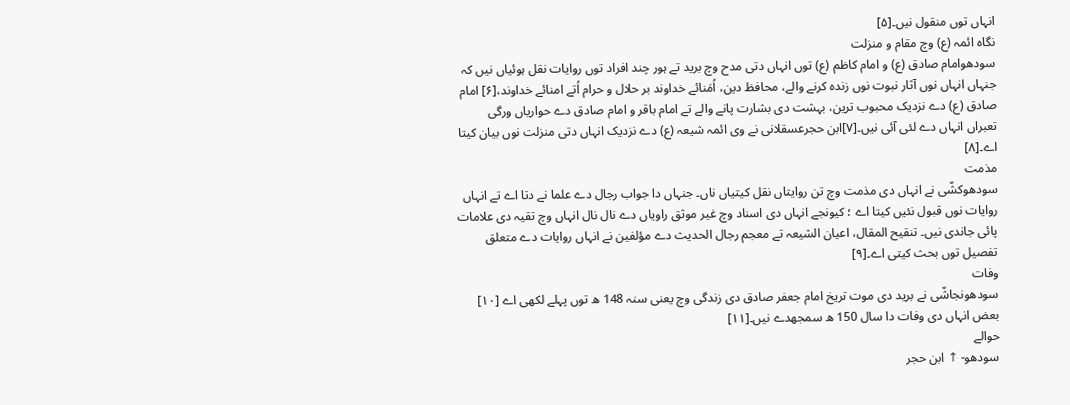انہاں توں منقول نيں۔[۵]
نگاہ ائمہ (ع) وچ مقام و منزلت
سودھوامام صادق (ع) و امام کاظم (ع) توں انہاں دتی مدح وچ برید تے ہور چند افراد توں روایات نقل ہوئیاں نيں کہ جنہاں انہاں نوں آثار نبوت نوں زندہ کرنے والے، محافظ دین، اُمَنائے خداوند بر حلال و حرام اُتے امنائے خداوند،[۶] امام صادق (ع) دے نزدیک محبوب ترین، بہشت دی بشارت پانے والے تے امام باقر و امام صادق دے حواریاں ورگی تعبراں انہاں دے لئی آئی نيں۔[۷]ابن حجرعسقلانی نے وی ائمہ شیعہ (ع) دے نزدیک انہاں دتی منزلت نوں بیان کيتا اے۔[۸]
مذمت
سودھوکشّی نے انہاں دی مذمت وچ تن روایتاں نقل کيتیاں ناں۔ جنہاں دا جواب رجال دے علما نے دتا اے تے انہاں روایات نوں قبول نئيں کيتا اے ؛ کیونجے انہاں دی اسناد وچ غیر موثق راویاں دے نال نال انہاں وچ تقیہ دی علامات پائی جاندی نيں۔ تنقیح المقال، اعیان الشیعہ تے معجم رجال الحدیث دے مؤلفین نے انہاں روایات دے متعلق تفصیل توں بحث کيتی اے۔[۹]
وفات
سودھونجاشّی نے برید دی موت تریخ امام جعفر صادق دی زندگی وچ یعنی سنہ 148 ھ توں پہلے لکھی اے [۱۰] بعض انہاں دی وفات دا سال 150 ھ سمجھدے نيں۔[۱۱]
حوالے
سودھو- ↑ ابن حجر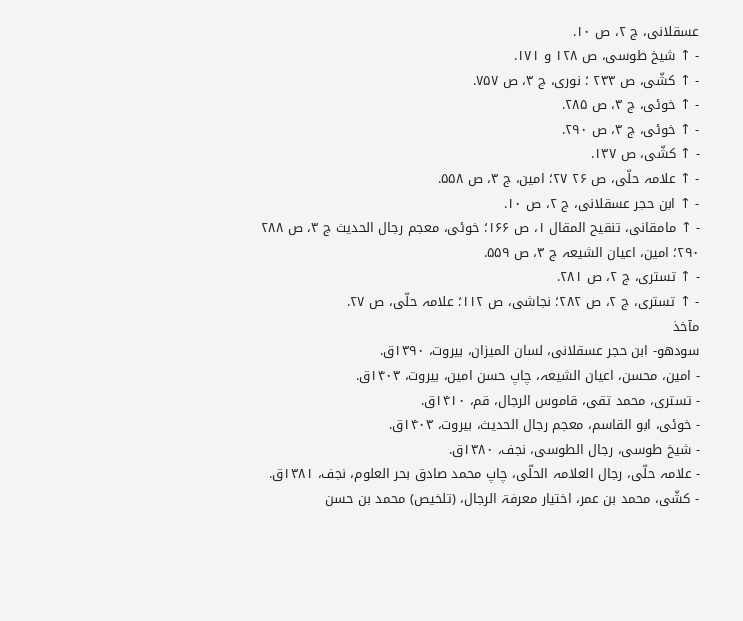عسقلانی، ج ۲، ص ۱۰.
- ↑ شیخ طوسی، ص ۱۲۸ و ۱۷۱.
- ↑ کشّی، ص ۲۳۳ ؛ نوری، ج ۳، ص ۷۵۷.
- ↑ خوئی، ج ۳، ص ۲۸۵.
- ↑ خوئی، ج ۳، ص ۲۹۰.
- ↑ کشّی، ص ۱۳۷.
- ↑ علامہ حلّی، ص ۲۶ ۲۷؛ امین، ج ۳، ص ۵۵۸.
- ↑ ابن حجر عسقلانی، ج ۲، ص ۱۰.
- ↑ مامقانی، تنقیح المقال ۱، ص ۱۶۶؛ خوئی، معجم رجال الحدیث ج ۳، ص ۲۸۸ ۲۹۰؛ امین، اعیان الشیعہ ج ۳، ص ۵۵۹.
- ↑ تستری، ج ۲، ص ۲۸۱.
- ↑ تستری، ج ۲، ص ۲۸۲؛ نجاشی، ص ۱۱۲؛ علامہ حلّی، ص ۲۷.
مآخذ
سودھو- ابن حجر عسقلانی، لسان المیزان، بیروت، ۱۳۹۰ق.
- امین، محسن، اعیان الشیعہ، چاپ حسن امین، بیروت، ۱۴۰۳ق.
- تستری، محمد تقی، قاموس الرجال، قم، ۱۴۱۰ق.
- خوئی، ابو القاسم، معجم رجال الحدیث، بیروت، ۱۴۰۳ق.
- شیخ طوسی، رجال الطوسی، نجف، ۱۳۸۰ق.
- علامہ حلّی، رجال العلامہ الحلّی، چاپ محمد صادق بحر العلوم، نجف، ۱۳۸۱ق.
- کشّی، محمد بن عمر، اختیار معرفۃ الرجال، (تلخیص) محمد بن حسن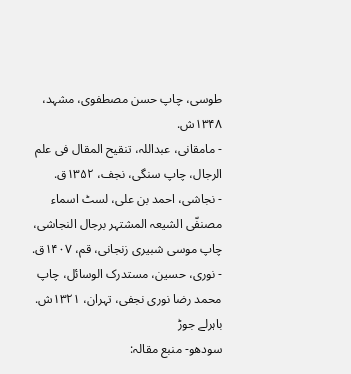طوسی، چاپ حسن مصطفوی، مشہد، ۱۳۴۸ش.
- مامقانی، عبداللہ، تنقیح المقال فی علم الرجال، چاپ سنگی، نجف، ۱۳۵۲ق.
- نجاشی، احمد بن علی، لسٹ اسماء مصنفّی الشیعہ المشتہر برجال النجاشی، چاپ موسی شبیری زنجانی، قم، ۱۴۰۷ق.
- نوری، حسین، مستدرک الوسائل، چاپ محمد رضا نوری نجفی، تہران، ۱۳۲۱ش.
باہرلے جوڑ
سودھو- منبع مقالہ: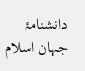دانشنامۂ جہان اسلام